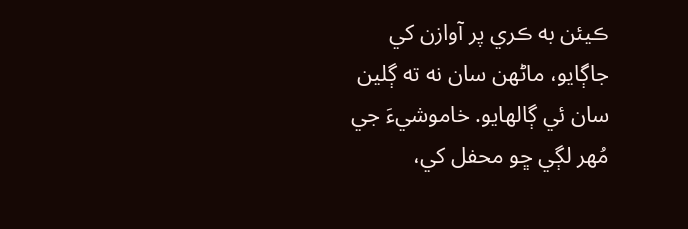ڪيئن به ڪري پر آوازن کي جاڳايو، ماڻهن سان نه ته ڳلين سان ئي ڳالهايو. خاموشيءَ جي مُهر لڳي ڇو محفل کي،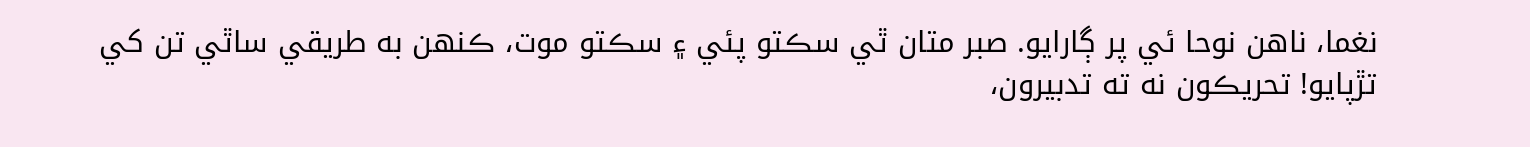نغما، ناهن نوحا ئي پر ڳارايو. صبر متان ٿي سڪتو پئي ۽ سڪتو موت، ڪنهن به طريقي ساٿي تن کي تڙپايو! تحريڪون نه ته تدبيرون،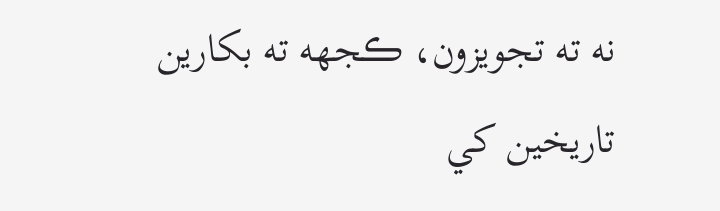نه ته تجويزون، ڪجهه ته بکارين تاريخين کي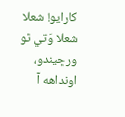کارايو! شعلا شعلا وَتي ٿو ورڇيندو، اونداهه آ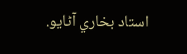استاد بخاري آڻايو.